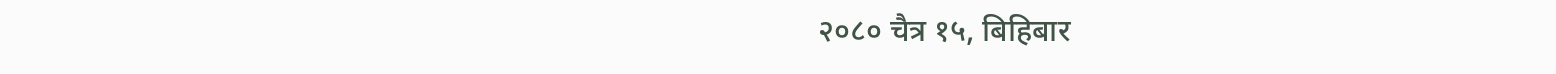२०८० चैत्र १५, बिहिबार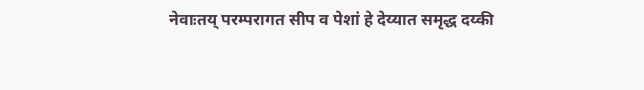नेवाःतय् परम्परागत सीप व पेशां हे देय्यात समृद्ध दय्की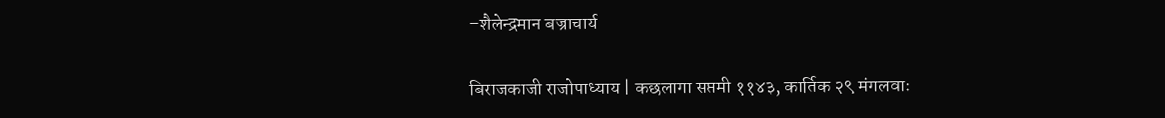–शैलेन्द्रमान बज्राचार्य

बिराजकाजी राजोपाध्याय | कछलागा सप्तमी ११४३, कार्तिक २९ मंगलवाः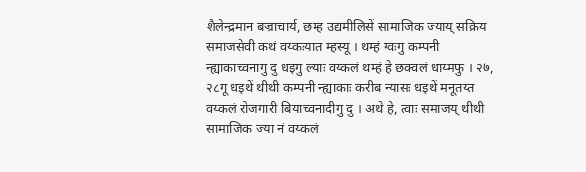शैलेन्द्रमान बज्राचार्य, छम्ह उद्यमीलिसें सामाजिक ज्याय् सक्रिय समाजसेवी कथं वय्कःयात म्हस्यू । थम्हं ग्वःगु कम्पनी न्ह्याकाच्वनागु दु धइगु ल्याः वय्कलं थम्हं हे छक्वलं धाय्मफु । २७, २८गू धइथें थीथी कम्पनी न्ह्याकाः करीब न्यासः धइथें मनूतय्त वय्कलं रोजगारी बियाच्वनादीगु दु । अथे हे, त्वाः समाजय् थीथी सामाजिक ज्या नं वय्कलं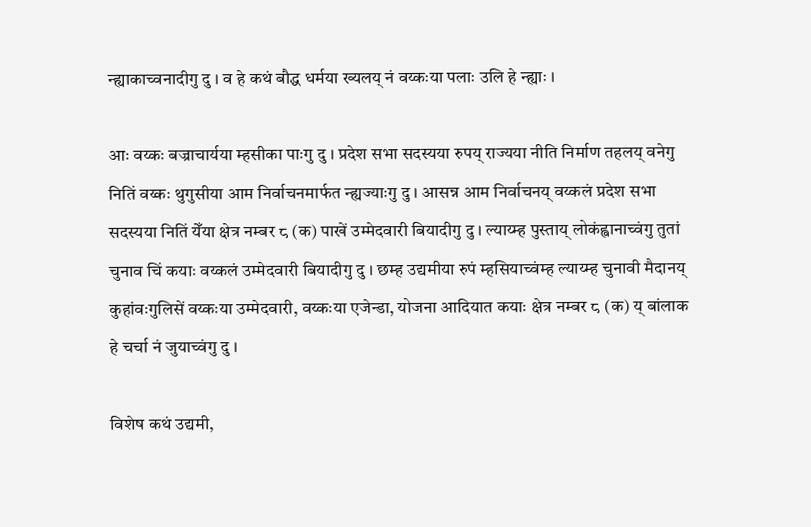न्ह्याकाच्वनादीगु दु । व हे कथं बौद्ध धर्मया ख्यलय् नं वय्कःया पलाः उलि हे न्ह्याः ।

आः वय्कः बज्राचार्यया म्हसीका पाःगु दु । प्रदेश सभा सदस्यया रुपय् राज्यया नीति निर्माण तहलय् वनेगु नितिं वय्कः थुगुसीया आम निर्वाचनमार्फत न्ह्यज्याःगु दु । आसन्न आम निर्वाचनय् वय्कलं प्रदेश सभा सदस्यया नितिं येँया क्षेत्र नम्बर ८ (क) पाखें उम्मेदवारी बियादीगु दु । ल्याय्म्ह पुस्ताय् लोकंह्वानाच्वंगु तुतां चुनाव चिं कयाः वय्कलं उम्मेदवारी बियादीगु दु । छम्ह उद्यमीया रुपं म्हसियाच्वंम्ह ल्याय्म्ह चुनावी मैदानय् कुहांवःगुलिसें वय्कःया उम्मेदवारी, वय्कःया एजेन्डा, योजना आदियात कयाः क्षेत्र नम्बर ८ (क) य् बांलाक हे चर्चा नं जुयाच्वंगु दु ।

विशेष कथं उद्यमी,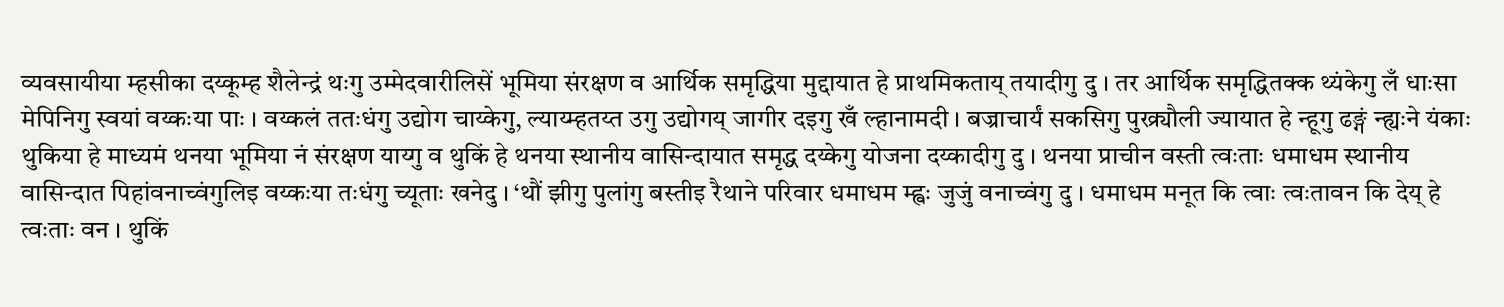व्यवसायीया म्हसीका दय्कूम्ह शैलेन्द्रं थःगु उम्मेदवारीलिसें भूमिया संरक्षण व आर्थिक समृद्धिया मुद्दायात हे प्राथमिकताय् तयादीगु दु । तर आर्थिक समृद्धितक्क थ्यंकेगु लँ धाःसा मेपिनिगु स्वयां वय्कःया पाः । वय्कलं ततःधंगु उद्योग चाय्केगु, ल्याय्म्हतय्त उगु उद्योगय् जागीर दइगु खँ ल्हानामदी । बज्राचार्यं सकसिगु पुख्र्यौली ज्यायात हे न्हूगु ढङ्गं न्ह्यःने यंकाः थुकिया हे माध्यमं थनया भूमिया नं संरक्षण याय्गु व थुकिं हे थनया स्थानीय वासिन्दायात समृद्ध दय्केगु योजना दय्कादीगु दु । थनया प्राचीन वस्ती त्वःताः धमाधम स्थानीय वासिन्दात पिहांवनाच्वंगुलिइ वय्कःया तःधंगु च्यूताः खनेदु । ‘थौं झीगु पुलांगु बस्तीइ रैथाने परिवार धमाधम म्ह्वः जुजुं वनाच्वंगु दु । धमाधम मनूत कि त्वाः त्वःतावन कि देय् हे त्वःताः वन । थुकिं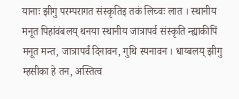यानाः झीगु परम्परागत संस्कृतिइ तकं लिच्वः लात । स्थानीय मनूत पिहांवंबलय् थनया स्थानीय जात्रापर्व संस्कृति न्ह्याकीपिं मनूत मन्त, जात्रापर्वं दिनावन, गुथि स्यनावन । धाय्बलय् झीगु म्हसीका हे तन, अस्तित्व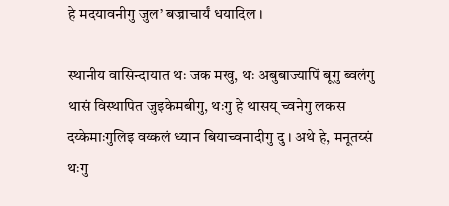हे मदयावनीगु जुल’ बज्राचार्यं धयादिल ।

स्थानीय वासिन्दायात थः जक मखु, थः अबुबाज्यापिं बूगु ब्वलंगु थासं विस्थापित जुइकेमबीगु, थःगु हे थासय् च्वनेगु लकस दय्केमाःगुलिइ वय्कलं ध्यान बियाच्वनादीगु दु । अथे हे, मनूतय्सं थःगु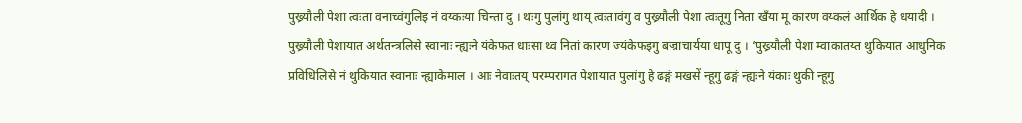पुख्र्यौली पेशा त्वःता वनाच्वंगुलिइ नं वय्कःया चिन्ता दु । थःगु पुलांगु थाय् त्वःतावंगु व पुख्र्यौली पेशा त्वःतूगु निता खँया मू कारण वय्कलं आर्थिक हे धयादी । पुख्र्यौली पेशायात अर्थतन्त्रलिसे स्वानाः न्ह्यःने यंकेफत धाःसा थ्व नितां कारण ज्यंकेफइगु बज्राचार्यया धापू दु । ‘पुख्र्यौली पेशा म्वाकातय्त थुकियात आधुनिक प्रविधिलिसे नं थुकियात स्वानाः न्ह्याकेमाल । आः नेवाःतय् परम्परागत पेशायात पुलांगु हे ढङ्गं मखसें न्हूगु ढङ्गं न्ह्यःने यंकाः थुकी न्हूगु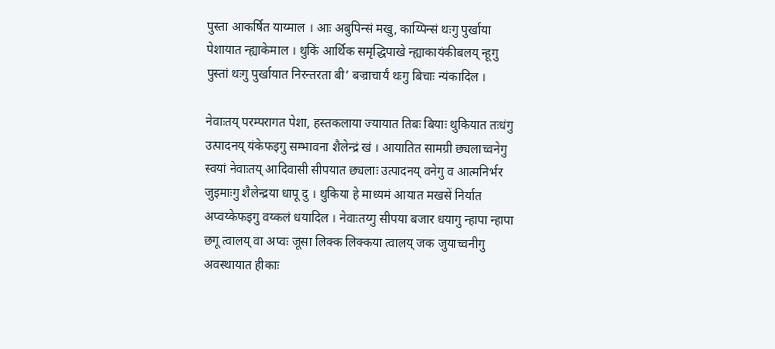पुस्ता आकर्षित याय्माल । आः अबुपिन्सं मखु, काय्पिन्सं थःगु पुर्खाया पेशायात न्ह्याकेमाल । थुकिं आर्थिक समृद्धिपाखे न्ह्याकायंकीबलय् न्हूगु पुस्तां थःगु पुर्खायात निरन्तरता बी’ बज्राचार्यं थःगु बिचाः न्यंकादिल ।

नेवाःतय् परम्परागत पेशा, हस्तकलाया ज्यायात तिबः बियाः थुकियात तःधंगु उत्पादनय् यंकेफइगु सम्भावना शैलेन्द्रं खं । आयातित सामग्री छ्यलाच्वनेगु स्वयां नेवाःतय् आदिवासी सीपयात छ्यलाः उत्पादनय् वनेगु व आत्मनिर्भर जुइमाःगु शैलेन्द्रया धापू दु । थुकिया हे माध्यमं आयात मखसें निर्यात अप्वय्केफइगु वय्कलं धयादिल । नेवाःतय्गु सीपया बजार धयागु न्हापा न्हापा छगू त्वालय् वा अप्वः जूसा लिक्क लिक्कया त्वालय् जक जुयाच्वनीगु अवस्थायात हीकाः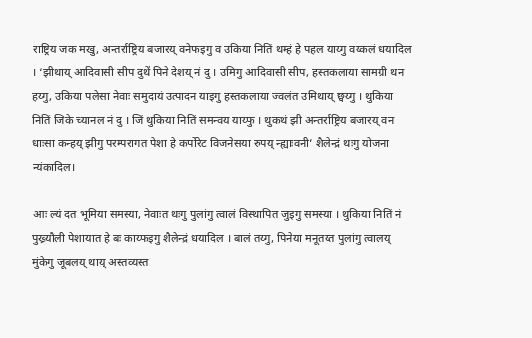राष्ट्रिय जक मखु, अन्तर्राष्ट्रिय बजारय् वनेफइगु व उकिया नितिं थम्हं हे पहल याय्गु वय्कलं धयादिल । ‘झीथाय् आदिवासी सीप दुथें पिने देशय् नं दु । उमिगु आदिवासी सीप, हस्तकलाया सामग्री थन हय्गु, उकिया पलेसा नेवाः समुदायं उत्पादन याइगु हस्तकलाया ज्वलंत उमिथाय् छ्वय्गु । थुकिया नितिं जिके च्यानल नं दु । जिं थुकिया नितिं समन्वय याय्फु । थुकथं झी अन्तर्राष्ट्रिय बजारय् वन धाःसा कन्हय् झीगु परम्परागत पेशा हे कर्पोरेट विजनेसया रुपय् न्ह्याःवनी’ शैलेन्द्रं थःगु योजना न्यंकादिल।

आः ल्यं दत भूमिया समस्या, नेवाःत थःगु पुलांगु त्वालं विस्थापित जुइगु समस्या । थुकिया नितिं नं पुख्र्यौली पेशायात हे बः काय्फइगु शैलेन्द्रं धयादिल । बालं तय्गु, पिनेया मनूतय्त पुलांगु त्वालय् मुंकेगु जूबलय् थाय् अस्तव्यस्त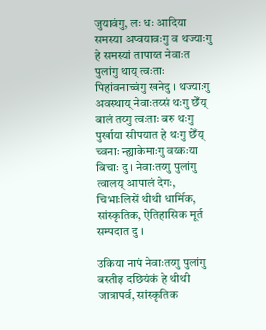जुयावंगु, लः धः आदिया समस्या अप्वयावःगु व थज्याःगु हे समस्यां तापाय्त नेवाःत पुलांगु थाय् त्वःताः पिहांवनाच्वंगु खनेदु । थज्याःगु अवस्थाय् नेवाःतय्सं थःगु छेँय् बालं तय्गु त्वःताः बरु थःगु पुर्खाया सीपयात हे थःगु छेँय् च्वनाः न्ह्याकेमाःगु वय्कःया बिचाः दु । नेवाःतय्गु पुलांगु त्वालय् आपालं देगः, चिभाःलिसें थीथी धार्मिक, सांस्कृतिक, ऐतिहासिक मूर्त सम्पदात दु ।

उकिया नापं नेवाःतय्गु पुलांगु बस्तीइ दछियंकं हे थीथी जात्रापर्व, सांस्कृतिक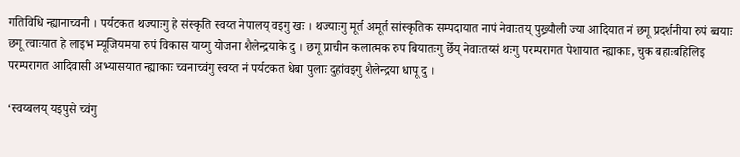गतिविधि न्ह्यानाच्वनी । पर्यटकत थज्याःगु हे संस्कृति स्वय्त नेपालय् वइगु खः । थज्याःगु मूर्त अमूर्त सांस्कृतिक सम्पदायात नापं नेवाःतय् पुख्र्यौली ज्या आदियात नं छगू प्रदर्शनीया रुपं ब्वयाः छगू त्वाःयात हे लाइभ म्यूजियमया रुपं विकास याय्गु योजना शैलेन्द्रयाके दु । छगू प्राचीन कलात्मक रुप बियातःगु छेँय् नेवाःतय्सं थःगु परम्परागत पेशायात न्ह्याकाः, चुक बहाःबहिलिइ परम्परागत आदिवासी अभ्यासयात न्ह्याकाः च्वनाच्वंगु स्वय्त नं पर्यटकत धेबा पुलाः दुहांवइगु शैलेन्द्रया धापू दु ।

‘स्वय्बलय् यइपुसे च्वंगु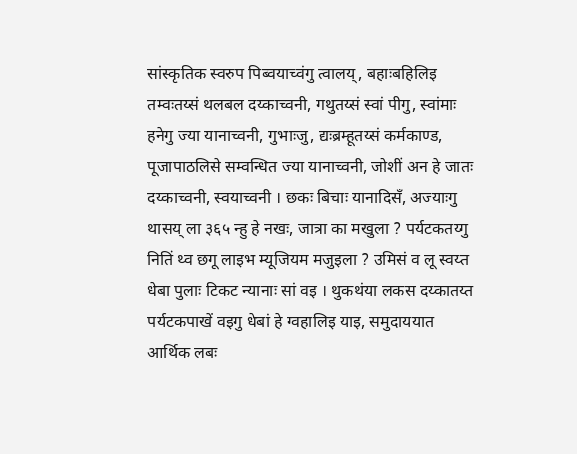सांस्कृतिक स्वरुप पिब्वयाच्वंगु त्वालय्, बहाःबहिलिइ तम्वःतय्सं थलबल दय्काच्वनी, गथुतय्सं स्वां पीगु, स्वांमाः हनेगु ज्या यानाच्वनी, गुभाःजु, द्यःब्रम्हूतय्सं कर्मकाण्ड, पूजापाठलिसे सम्वन्धित ज्या यानाच्वनी, जोशीं अन हे जातः दय्काच्वनी, स्वयाच्वनी । छकः बिचाः यानादिसँ, अज्याःगु थासय् ला ३६५ न्हु हे नखः, जात्रा का मखुला ? पर्यटकतय्गु नितिं थ्व छगू लाइभ म्यूजियम मजुइला ? उमिसं व लू स्वय्त धेबा पुलाः टिकट न्यानाः सां वइ । थुकथंया लकस दय्कातय्त पर्यटकपाखें वइगु धेबां हे ग्वहालिइ याइ, समुदाययात आर्थिक लबः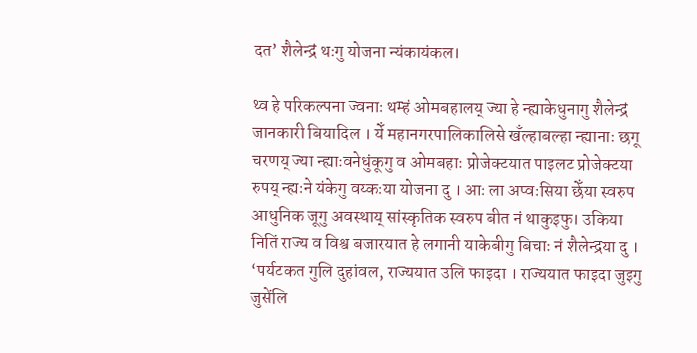दत’ शैलेन्द्रं थःगु योजना न्यंकायंकल।

थ्व हे परिकल्पना ज्वनाः थम्हं ओमबहालय् ज्या हे न्ह्याकेधुनागु शैलेन्द्रं जानकारी बियादिल । येँ महानगरपालिकालिसे खँल्हाबल्हा न्ह्यानाः छगू चरणय् ज्या न्ह्याःवनेधुंकूगु व ओमबहाः प्रोजेक्टयात पाइलट प्रोजेक्टया रुपय् न्ह्यःने यंकेगु वय्कःया योजना दु । आः ला अप्वःसिया छेँया स्वरुप आधुनिक जूगु अवस्थाय् सांस्कृतिक स्वरुप बीत नं थाकुइफु। उकिया नितिं राज्य व विश्व बजारयात हे लगानी याकेबीगु बिचाः नं शैलेन्द्रया दु । ‘पर्यटकत गुलि दुहांवल, राज्ययात उलि फाइदा । राज्ययात फाइदा जुइगु जुसेंलि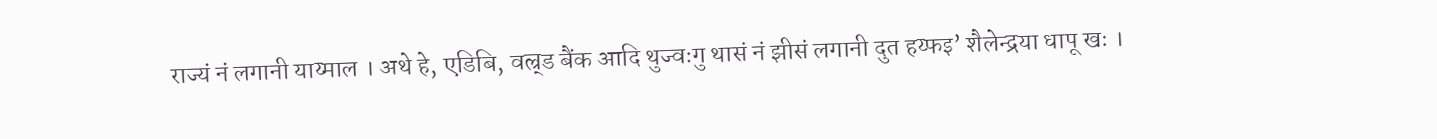राज्यं नं लगानी याय्माल । अथे हे, एडिबि, वल्र्ड बैंक आदि थुज्वःगु थासं नं झीसं लगानी दुत हय्फइ’ शैलेन्द्रया धापू खः ।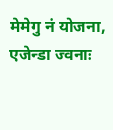मेमेगु नं योजना, एजेन्डा ज्वनाः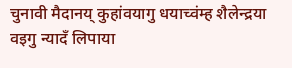चुनावी मैदानय् कुहांवयागु धयाच्वंम्ह शैलेन्द्रया वइगु न्यादँ लिपाया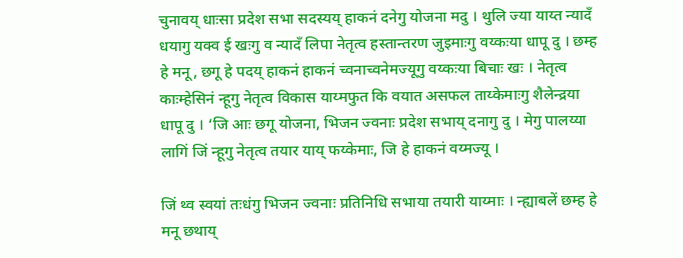चुनावय् धाःसा प्रदेश सभा सदस्यय् हाकनं दनेगु योजना मदु । थुलि ज्या याय्त न्यादँ धयागु यक्व ई खःगु व न्यादँ लिपा नेतृत्व हस्तान्तरण जुइमाःगु वय्कःया धापू दु । छम्ह हे मनू, छगू हे पदय् हाकनं हाकनं च्वनाच्वनेमज्यूगु वय्कःया बिचाः खः । नेतृत्व काःम्हेसिनं न्हूगु नेतृत्व विकास याय्मफुत कि वयात असफल ताय्केमाःगु शैलेन्द्रया धापू दु । ‘जि आः छगू योजना, भिजन ज्वनाः प्रदेश सभाय् दनागु दु । मेगु पालय्या लागिं जिं न्हूगु नेतृत्व तयार याय् फय्केमाः, जि हे हाकनं वय्मज्यू ।

जिं थ्व स्वयां तःधंगु भिजन ज्वनाः प्रतिनिधि सभाया तयारी याय्माः । न्ह्याबलें छम्ह हे मनू छथाय्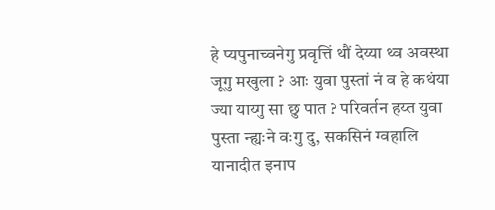हे प्यपुनाच्वनेगु प्रवृत्तिं थौं देय्या थ्व अवस्था जूगु मखुला ? आः युवा पुस्तां नं व हे कथंया ज्या याय्गु सा छु पात ? परिवर्तन हय्त युवा पुस्ता न्ह्यःने वःगु दु, सकसिनं ग्वहालि यानादीत इनाप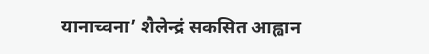यानाच्वना’ शैलेन्द्रं सकसित आह्वान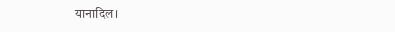यानादिल।